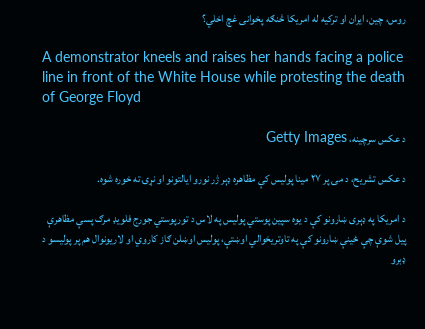روس، چین، ایران او ترکیه له امریکا څنګه پخوانی غچ اخلي؟

A demonstrator kneels and raises her hands facing a police line in front of the White House while protesting the death of George Floyd

د عکس سرچینه، Getty Images

د عکس تشریح، د مۍ پر ۲۷ مینا پولیس کې مظاهره ډېر ژر نورو ایالتونو او نړۍ ته خوره شوه.

د امریکا په ډېری ښارونو کې د یوه سپین پوستي پولیس په لاس د تورپوستي جورج فلویډ مرګ پسې مظاهرې پیل شوې چې ځینې ښارونو کې په تاوتریخوالي اوښتې، پولیس اوښلن ګاز کاروي او لاریونوال هم پر پولیسو د ډبرو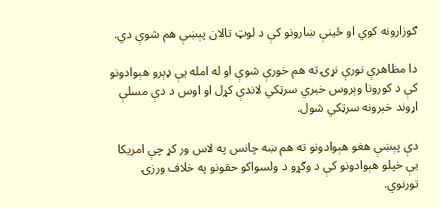ګوزارونه کوي او ځینې ښارونو کې د لوټ تالان پېښې هم شوې دي.

دا مظاهرې نورې نړۍ ته هم خورې شوې او له امله یې ډېرو هېوادونو کې د کورونا وېروس خبري سرټکي لاندې کړل او اوس د دې مسلې اړوند خبرونه سرټکي شول.

دې پېښې هغو هېوادونو ته هم ښه چانس په لاس ور کړ چې امریکا یې خپلو هېوادونو کې د وګړو د ولسواکو حقونو په خلاف ورزۍ تورنوي.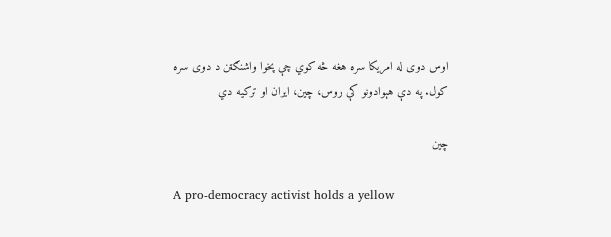اوس دوی له امریکا سره هغه څه کوي چې پخوا واشنګټن د دوی سره کول. په دې هېوادونو کې روس، چین، ایران او ترکیه دي

چین

A pro-democracy activist holds a yellow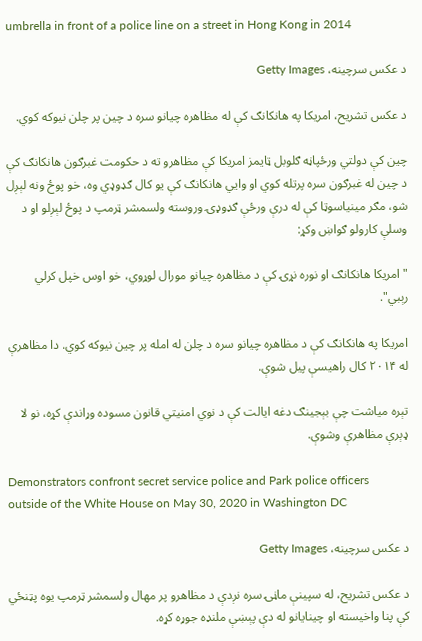umbrella in front of a police line on a street in Hong Kong in 2014

د عکس سرچینه، Getty Images

د عکس تشریح، امریکا په هانکانګ کې له مظاهره چیانو سره د چین پر چلن نیوکه کوي.

چین کې دولتي ورځپاڼه ګلوبل ټایمز امریکا کې مظاهرو ته د حکومت غبرګون هانکانګ کې د چین له غبرګون سره پرتله کوي او وايي هانکانګ کې یو کال ګډوډي وه، خو پوځ ونه لېږل شو، مګر مینیاسوټا کې له درې ورځې ګډوډۍ وروسته ولسمشر ټرمپ د پوځ لېږلو او د وسلې کارولو ګواښ وکړ:

"امریکا هانکانګ او نوره نړۍ کې د مظاهره چیانو مورال لوړوي، خو اوس خپل کرلي رېبي".

امریکا په هانکانګ کې د مظاهره چیانو سره د چلن له امله پر چین نیوکه کوي. دا مظاهرې له ۲۰۱۴ کال راهیسې پیل شوې.

تېره میاشت چې بېجینګ دغه ایالت کې د نوي امنیتي قانون مسوده وړاندې کړه، نو لا ډېرې مظاهرې وشوې.

Demonstrators confront secret service police and Park police officers outside of the White House on May 30, 2020 in Washington DC

د عکس سرچینه، Getty Images

د عکس تشریح، له سپینې ماڼۍ سره نږدې د مظاهرو پر مهال ولسمشر ټرمپ یوه پټنځي کې پنا واخیسته او چینایانو له دې پېښې ملنډه جوړه کړه.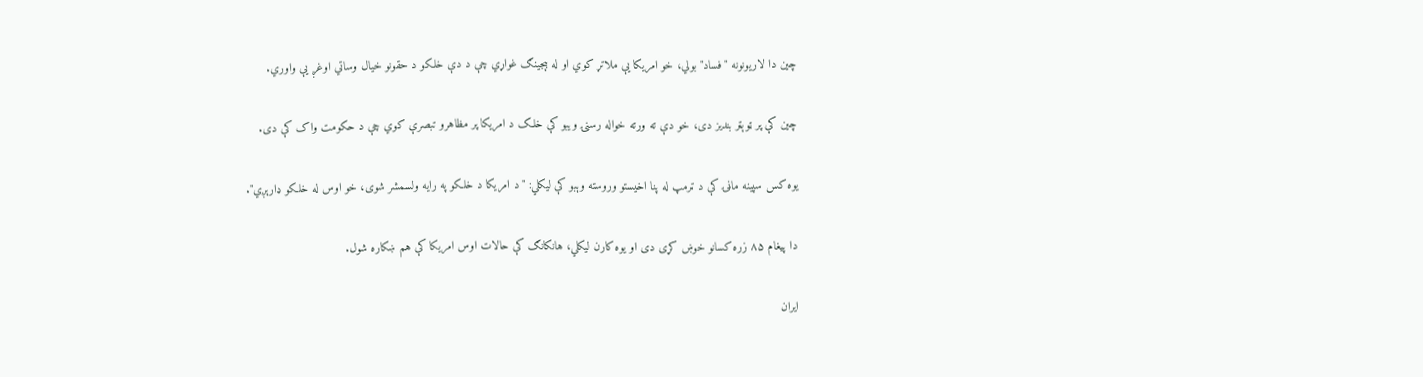چین دا لاریونونه "فساد" بولي، خو امریکا یې ملاتړ کوي او له بېجینګ غواړي چې د دې خلکو د حقونو خیال وساتي اوغږ یې واوري.

چین کې پر ټوېټر بندیز دی، خو دې ته ورته خواله رسنۍ ویبو کې خلک د امریکا پر مظاهرو تبصرې کوي چې د حکومت واک کې دی.

یوه کس سپینه ماڼۍ کې د ټرمپ له پنا اخیستو وروسته وېبو کې لیکلي: "د امریکا د خلکو په رایه ولسمشر شوی، خو اوس له خلکو ډارېږي".

دا پیغام ۸۵ زره کسانو خوښ کړی دی او یوه کارن لیکلي، هانکانګ کې حالات اوس امریکا کې هم ښکاره شول.

ایران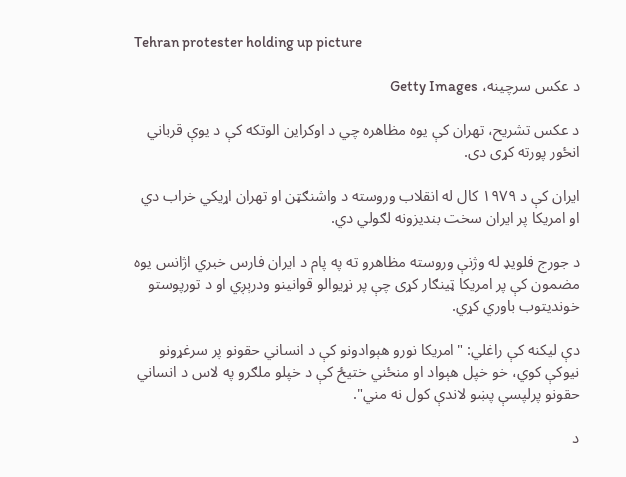Tehran protester holding up picture

د عکس سرچینه، Getty Images

د عکس تشریح، تهران کې یوه مظاهره چي د اوکراین الوتکه کې د یوې قرباني انځور پورته کړی دی.

ایران کې د ۱۹۷۹ کال له انقلاب وروسته د واشنګټن او تهران اړیکي خراب دي او امریکا پر ایران سخت بندیزونه لګولي دي.

د جورج فلویډ له وژنې وروسته مظاهرو ته په پام د ایران فارس خبري اژانس یوه مضمون کې پر امریکا ټینګار کړی چې پر نړیوالو قوانینو ودرېږي او د تورپوستو خوندیتوب باوري کړي.

دې لیکنه کې راغلي: "امریکا نورو هېوادونو کې د انساني حقونو پر سرغړونو نیوکې کوي، خو خپل هېواد او منځني ختیځ کې د خپلو ملګرو په لاس د انساني حقونو پرلپسې پښو لاندې کول نه مني".

د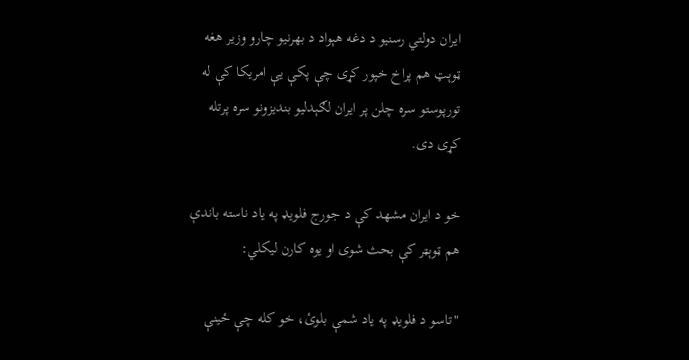ایران دولتي رسنیو د دغه هېواد د بهرنیو چارو وزیر هغه ټوېټ هم پراخ خپور کړی چې پکې یې امریکا کې له تورپوستو سره چلن پر ایران لګېدلیو بندیزونو سره پرتله کړی دی.

خو د ایران مشهد کې د جورج فلویډ په یاد ناسته باندې هم ټوېټر کې بحث شوی او یوه کارن لیکلي:

"تاسو د فلویډ په یاد شمې بلوئ، خو کله چې ځینې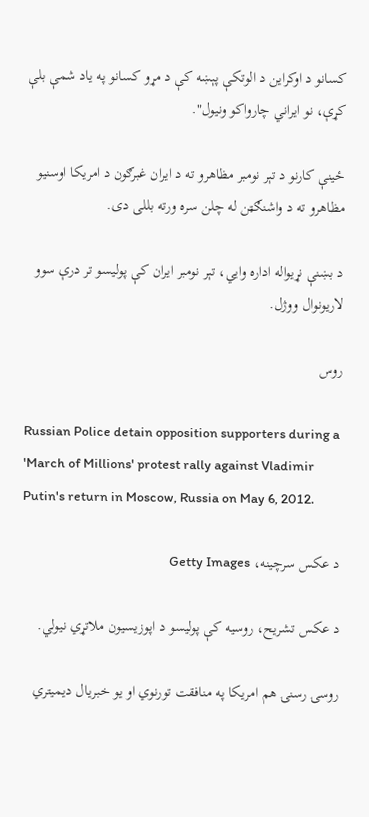کسانو د اوکراین د الوتکې پېښه کې د مړو کسانو په یاد شمې بلې کړې، نو ایراني چارواکو ونیول".

ځینې کارنو د تېر نومبر مظاهرو ته د ایران غبرګون د امریکا اوسنیو مظاهرو ته د واشنګټن له چلن سره ورته بللی دی.

د بښنې نړیواله اداره وايي، تېر نومبر ایران کې پولیسو تر درې سوو لاریونوال ووژل.

روس

Russian Police detain opposition supporters during a 'March of Millions' protest rally against Vladimir Putin's return in Moscow, Russia on May 6, 2012.

د عکس سرچینه، Getty Images

د عکس تشریح، روسیه کې پولیسو د اپوزیسیون ملاتړي نیولي.

روسۍ رسنۍ هم امریکا په منافقت تورنوي او یو خبریال دیمیتري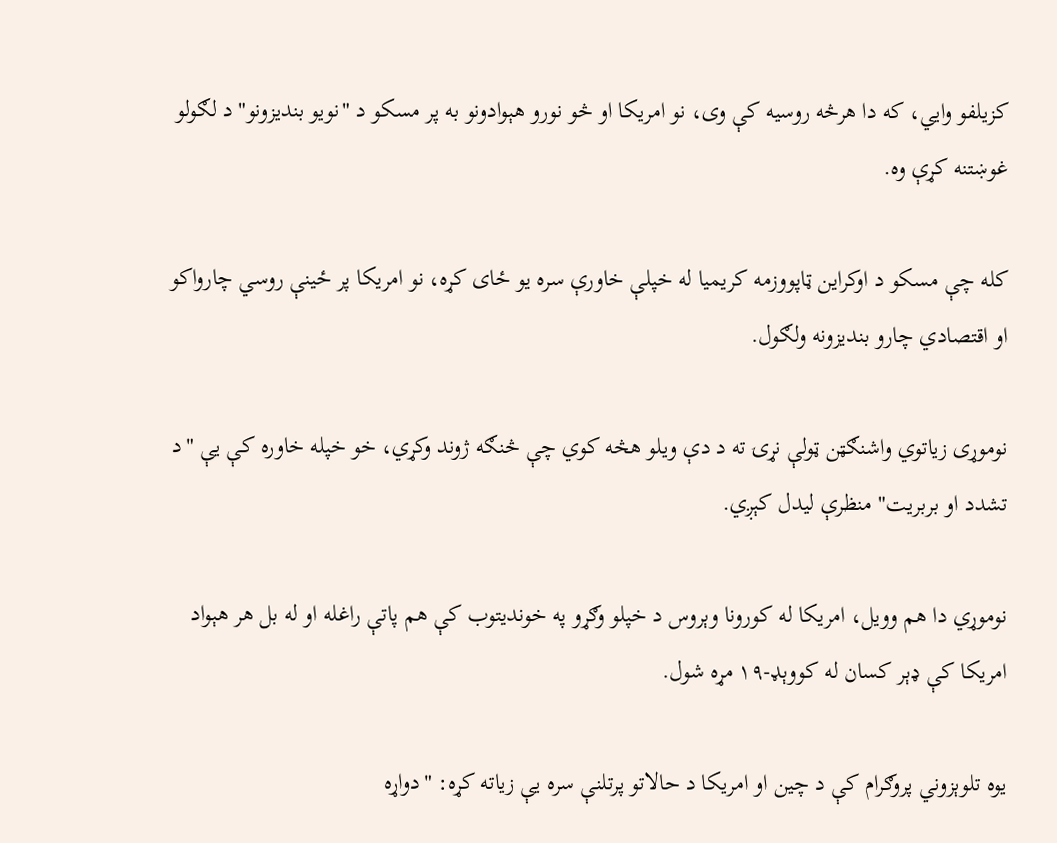کزیلفو وايي، که دا هرڅه روسیه کې وی، نو امریکا او څو نورو هېوادونو به پر مسکو د "نویو بندیزونو" د لګولو غوښتنه کړې وه.

کله چې مسکو د اوکراین ټاپووزمه کریمیا له خپلې خاورې سره یو ځای کړه، نو امریکا پر ځینې روسي چارواکو او اقتصادي چارو بندیزونه ولګول.

نوموړی زیاتوي واشنګټن ټولې نړۍ ته د دې ویلو هڅه کوي چې څنګه ژوند وکړي، خو خپله خاوره کې یې "د تشدد او بربریت" منظرې لیدل کېږي.

نوموړي دا هم وویل، امریکا له کورونا وېروس د خپلو وګړو په خوندیتوب کې هم پاتې راغله او له بل هر هېواد امریکا کې ډېر کسان له کووېډ-۱۹ مړه شول.

یوه تلوېزوني پروګرام کې د چین او امریکا د حالاتو پرتلنې سره یې زیاته کړه: "دواړه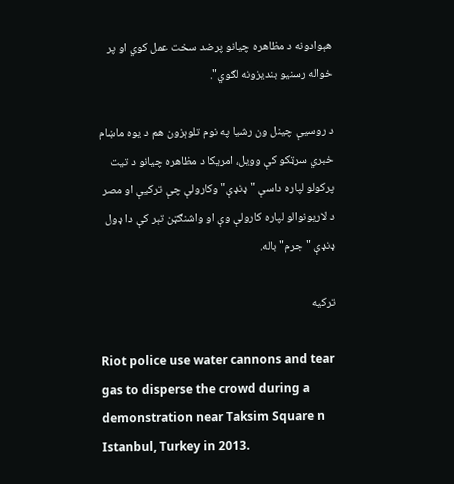هېوادونه د مظاهره چیانو پرضد سخت عمل کوي او پر خواله رسنیو بندیزونه لګوي".

د روسیې چینل ون رشیا په نوم تلوېزون هم د یوه ماښام خبري سرټکو کې وویل، امریکا د مظاهره چیانو د تیت پرکولو لپاره داسې "ډنډې" وکارولې چې ترکیې او مصر د لاریونوالو لپاره کارولې وې او واشنګټن تېر کې دا ډول ډنډې "جرم" باله.

ترکیه

Riot police use water cannons and tear gas to disperse the crowd during a demonstration near Taksim Square n Istanbul, Turkey in 2013.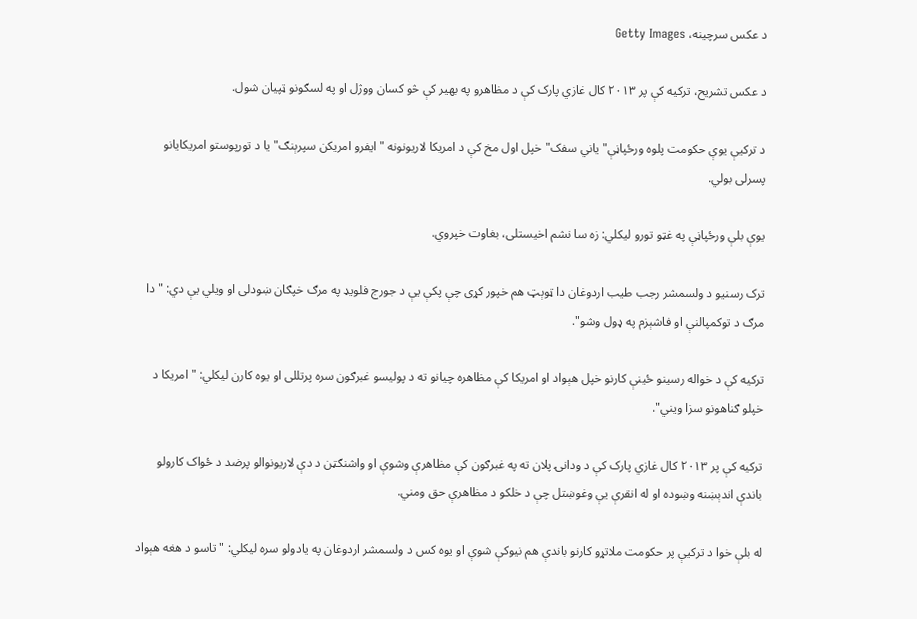د عکس سرچینه، Getty Images

د عکس تشریح، ترکیه کې پر ۲۰۱۳ کال غازي پارک کې د مظاهرو په بهیر کې څو کسان ووژل او په لسګونو ټپیان شول.

د ترکیې یوې حکومت پلوه ورځپاڼې"یاني سفک" خپل اول مخ کې د امریکا لاریونونه "ایفرو امریکن سپرېنګ" یا د تورپوستو امریکایانو پسرلی بولي.

یوې بلې ورځپاڼې په غټو تورو لیکلي: زه سا نشم اخیستلی، بغاوت خپروي.

ترک رسنیو د ولسمشر رجب طیب اردوغان دا ټوېټ هم خپور کړی چې پکې یې د جورج فلویډ په مرګ خپګان ښودلی او ویلي یې دي: "دا مرګ د توکمپالنې او فاشېزم په ډول وشو".

ترکیه کې د خواله رسینو ځینې کارنو خپل هېواد او امریکا کې مظاهره چیانو ته د پولیسو غبرګون سره پرتللی او یوه کارن لیکلي: "امریکا د خپلو ګناهونو سزا ویني".

ترکیه کې پر ۲۰۱۳ کال غازي پارک کې د ودانۍ پلان ته په غبرګون کې مظاهرې وشوې او واشنګټن د دې لاریونوالو پرضد د ځواک کارولو باندې اندېښنه وښوده او له انقرې یې وغوښتل چې د خلکو د مظاهرې حق ومني.

له بلې خوا د ترکیې پر حکومت ملاتړو کارنو باندې هم نیوکې شوې او یوه کس د ولسمشر اردوغان په یادولو سره لیکلي: "تاسو د هغه هېواد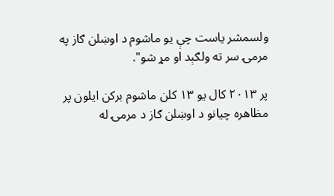ولسمشر یاست چې یو ماشوم د اوښلن ګاز په مرمۍ سر ته ولګېد او مړ شو".

پر ۲۰۱۳ کال یو ۱۳ کلن ماشوم برکن ایلون پر مظاهره چیانو د اوښلن ګاز د مرمۍ له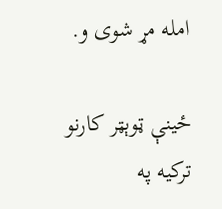امله مړ شوی و.

ځینې ټوېټر کارنو ترکیه په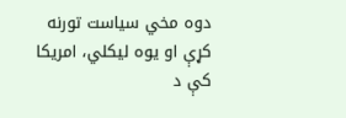دوه مخي سیاست تورنه کړې او یوه لیکلي، امریکا کې د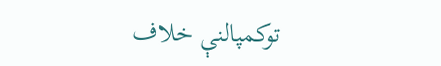توکمپالنې خلاف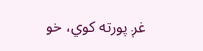غږ پورته کوي، خو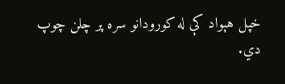خپل هېواد کې له کورودانو سره پر چلن چوپ دي.